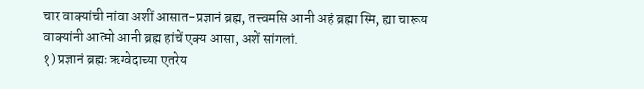चार वाक्यांची नांवा अशीं आसात-प्रज्ञानं ब्रह्म, तत्त्वमसि आनी अहं ब्रह्मा स्मि, ह्या चारूय वाक्यांनी आत्मो आनी ब्रह्म हांचें एक्य आसा, अशें सांगलां.
१) प्रज्ञानं ब्रह्मः ऋग्वेदाच्या एतरेय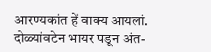आरण्यकांत हें वाक्य आयलां. दोळ्यांवटेन भायर पडून अंत-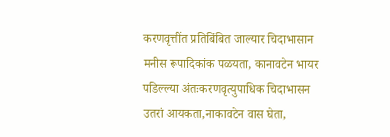करणवृत्तींत प्रतिबिंबित जाल्यार चिदाभासान मनीस रूपादिकांक पळयता, कानावटेन भायर पडिल्ल्या अंतःकरणवृत्युपाधिक चिदाभासन उतरां आयकता,नाकावटेन वास घेता,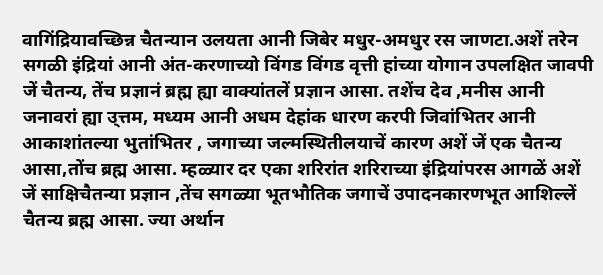वागिंद्रियावच्छिन्न चैतन्यान उलयता आनी जिबेर मधुर-अमधुर रस जाणटा.अशें तरेन सगळी इंद्रियां आनी अंत-करणाच्यो विंगड विंगड वृत्ती हांच्या योगान उपलक्षित जावपी जें चैतन्य, तेंच प्रज्ञानं ब्रह्म ह्या वाक्यांतलें प्रज्ञान आसा. तशेंच देव ,मनीस आनी जनावरां ह्या उ्त्तम, मध्यम आनी अधम देहांक धारण करपी जिवांभितर आनी आकाशांतल्या भुतांभितर , जगाच्या जल्मस्थितीलयाचें कारण अशें जें एक चैतन्य आसा,तोंच ब्रह्म आसा. म्हळ्यार दर एका शरिरांत शरिराच्या इंद्रियांपरस आगळें अशें जें साक्षिचैतन्या प्रज्ञान ,तेंच सगळ्या भूतभौतिक जगाचें उपादनकारणभूत आशिल्लें चैतन्य ब्रह्म आसा. ज्या अर्थान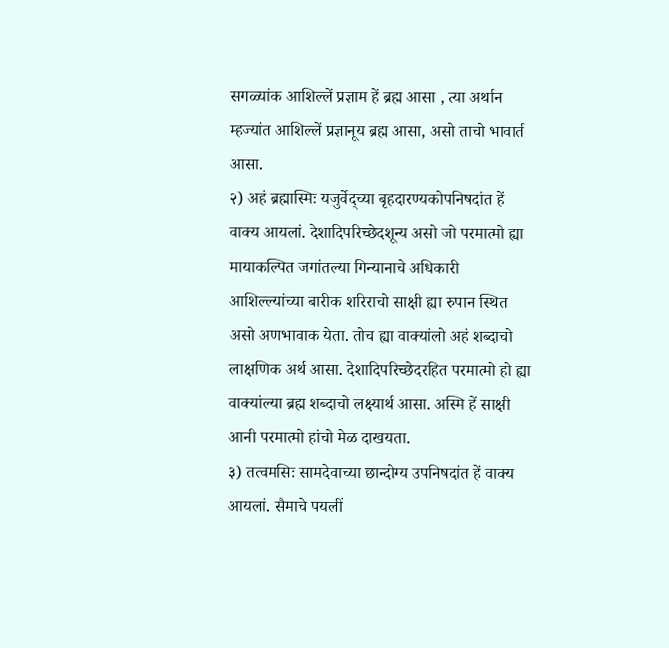सगळ्यांक आशिल्लें प्रज्ञाम हें ब्रह्म आसा , त्या अर्थान म्हज्यांत आशिल्लें प्रज्ञानूय ब्रह्म आसा, असो ताचो भावार्त आसा.
२) अहं ब्रह्मास्मिः यजुर्वेद्च्या बृहदारण्यकोपनिषदांत हें वाक्य आयलां. देशादिपरिच्छेदशून्य असो जो परमात्मो ह्या मायाकल्पित जगांतल्या गिन्यानाचे अधिकारी आशिल्ल्यांच्या बारीक शरिराचो साक्षी ह्या रुपान स्थित असो अणभावाक येता. तोच ह्या वाक्यांलो अहं शब्दाचो लाक्षणिक अर्थ आसा. देशादिपरिच्छेदरहित परमात्मो हो ह्या वाक्यांल्या ब्रह्म शब्दाचो लक्ष्यार्थ आसा. अस्मि हें साक्षी आनी परमात्मो हांचो मेळ दाखयता.
३) तत्वमसिः सामदेवाच्या छान्दोग्य उपनिषदांत हें वाक्य आयलां. सैमाचे पयलीं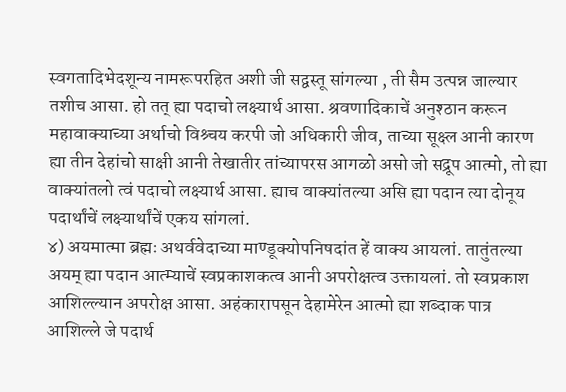स्वगतादिभेदशून्य नामरूपरहित अशी जी सद्वस्तू सांगल्या , ती सैम उत्पन्न जाल्यार तशीच आसा. हो तत् ह्या पदाचो लक्ष्यार्थ आसा. श्रवणादिकाचें अनुश्ठान करून महावाक्याच्या अर्थाचो विश्र्चय करपी जो अधिकारी जीव, ताच्या सूक्ष्ल आनी कारण ह्या तीन देहांचो साक्षी आनी तेखातीर तांच्यापरस आगळो असो जो सद्रूप आत्मो, तो ह्या वाक्यांतलो त्वं पदाचो लक्ष्यार्थ आसा. ह्याच वाक्यांतल्या असि ह्या पदान त्या दोनूय पदार्थांचें लक्ष्यार्थांचें एकय सांगलां.
४) अयमात्मा ब्रह्मः अथर्ववेदाच्या माण्डूक्योपनिषदांत हें वाक्य आयलां. तातुंतल्या अयम् ह्या पदान आत्म्याचें स्वप्रकाशकत्व आनी अपरोक्षत्व उक्तायलां. तो स्वप्रकाश आशिल्ल्यान अपरोक्ष आसा. अहंकारापसून देहामेरेन आत्मो ह्या शब्दाक पात्र आशिल्ले जे पदार्थ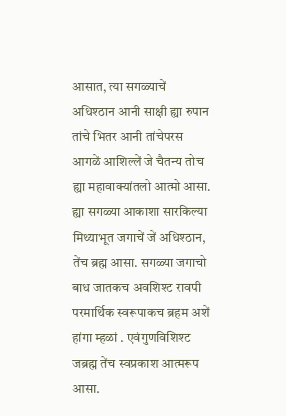आसात, त्या सगळ्याचें अधिश्ठान आनी साक्षी ह्या रुपान तांचे भितर आनी तांचेपरस आगळें आशिल्लें जे चैतन्य तोच ह्या महावाक्यांतलो आत्मो आसा. ह्या सगळ्या आकाशा सारकिल्या मिथ्याभूत जगाचें जें अधिश्ठान, तेंच ब्रह्म आसा. सगळ्या जगाचो बाध जातकच अवशिश्ट रावपी परमार्थिक स्वरूपाकच ब्रहम अशें हांगा म्हळां . एवंगुणविशिश्ट जब्रह्म तेंच स्वप्रकाश आत्मरूप आसा.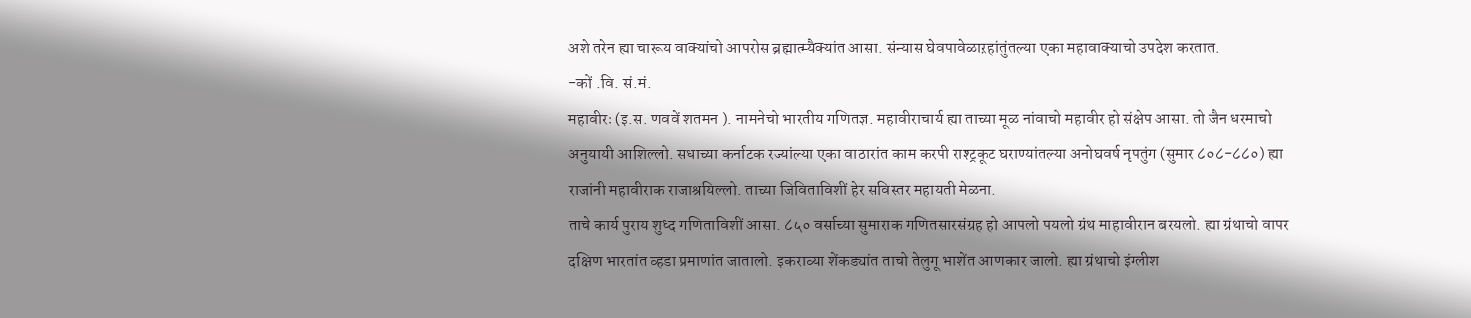अशे तरेन ह्या चारूय वाक्यांचो आपरोस ब्रह्मात्म्यैक्यांत आसा. संन्यास घेवपावेळाऱहांतुंतल्या एका महावाक्याचो उपदेश करतात.
-कों .वि. सं.मं.
महावीरः (इ.स. णववें शतमन ). नामनेचो भारतीय गणितज्ञ. महावीराचार्य ह्या ताच्या मूळ नांवाचो महावीर हो संक्षेप आसा. तो जैन धरमाचो अनुयायी आशिल्लो. सधाच्या कर्नाटक रज्यांल्या एका वाठारांत काम करपी राश्ट्रकूट घराण्यांतल्या अनोघवर्ष नृपतुंग (सुमार ८०८-८८०) ह्या राजांनी महावीराक राजाश्रयिल्लो. ताच्या जिविताविशीं हेर सविस्तर महायती मेळना.
ताचे कार्य पुराय शुध्द गणिताविशीं आसा. ८५० वर्साच्या सुमाराक गणितसारसंग्रह हो आपलो पयलो ग्रंथ माहावीरान बरयलो. ह्या ग्रंथाचो वापर दक्षिण भारतांत व्हडा प्रमाणांत जातालो. इकराव्या शेंकड्यांत ताचो तेलुगू भाशेंत आणकार जालो. ह्या ग्रंथाचो इंग्लीश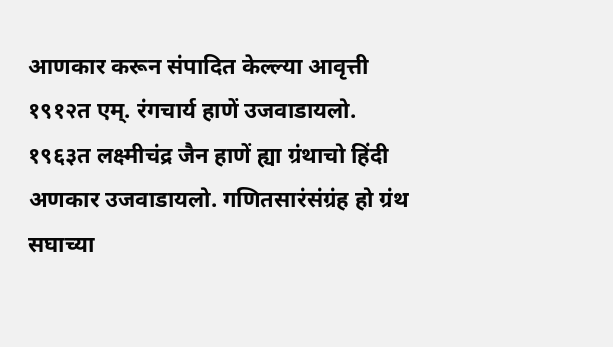आणकार करून संपादित केल्ल्या आवृत्ती १९१२त एम्. रंगचार्य हाणें उजवाडायलो. १९६३त लक्ष्मीचंद्र जैन हाणें ह्या ग्रंथाचो हिंदी अणकार उजवाडायलो. गणितसारंसंग्रंह हो ग्रंथ सघाच्या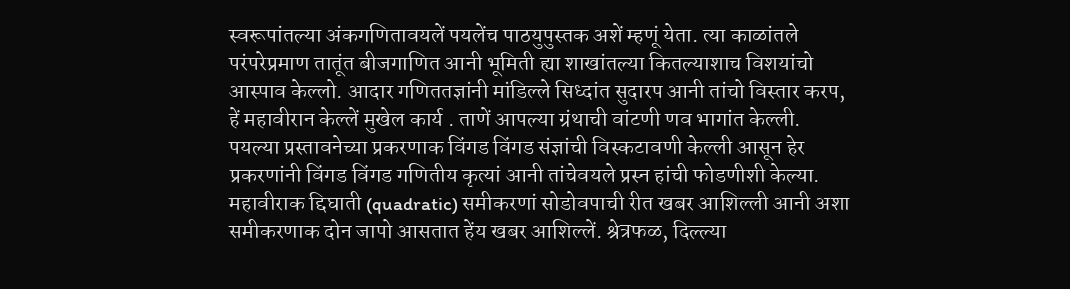स्वरूपांतल्या अंकगणितावयलें पयलेंच पाठयुपुस्तक अशें म्हणूं येता. त्या काळांतले परंपरेप्रमाण तातूंत बीजगाणित आनी भूमिती ह्या शाखांतल्या कितल्याशाच विशयांचो आस्पाव केल्लो. आदार गणिततज्ञांनी मांडिल्ले सिध्दांत सुदारप आनी तांचो विस्तार करप, हें महावीरान केल्लें मुखेल कार्य . ताणें आपल्या ग्रंथाची वांटणी णव भागांत केल्ली. पयल्या प्रस्तावनेच्या प्रकरणाक विंगड विंगड संज्ञांची विस्कटावणी केल्ली आसून हेर प्रकरणांनी विंगड विंगड गणितीय कृत्यां आनी तांचेवयले प्रस्न हांची फोडणीशी केल्या.
महावीराक द्दिघाती (quadratic) समीकरणां सोडोवपाची रीत खबर आशिल्ली आनी अशा समीकरणाक दोन जापो आसतात हेंय खबर आशिल्लें. श्रेत्रफळ, दिल्ल्या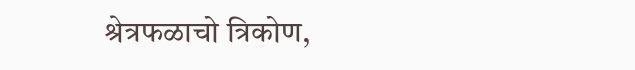श्रेत्रफळाचो त्रिकोण,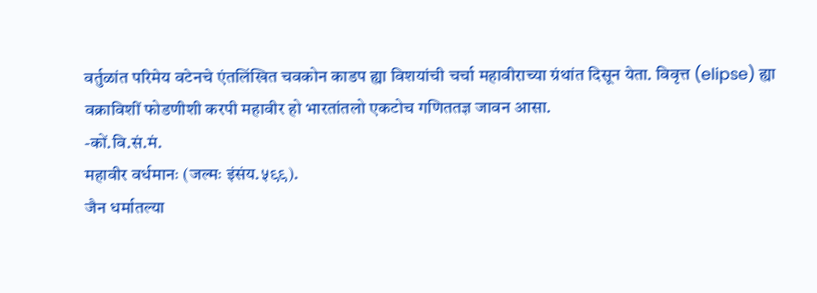वर्तुळांत परिमेय वटेनचे एंतलिंखित चवकोन काडप ह्या विशयांची चर्चा महावीराच्या ग्रंथांत दिसून येता. विवृत्त (elipse) ह्या वक्राविशीं फोडणीशी करपी महावीर हो भारतांतलो एकटोच गणिततज्ञ जावन आसा.
-कों.वि.सं.मं.
महावीर वर्धमानः (जल्मः इंसंय.५९९).
जैन धर्मातल्या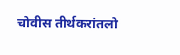चोवीस तीर्थकरांतलो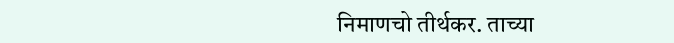निमाणचो तीर्थकर. ताच्या